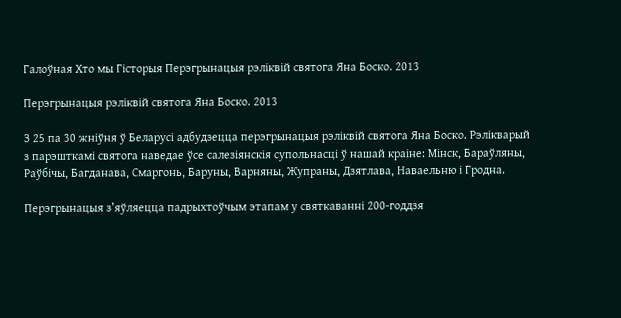Галоўная Хто мы Гісторыя Перэгрынацыя рэліквій святога Яна Боско. 2013

Перэгрынацыя рэліквій святога Яна Боско. 2013

З 25 па 30 жніўня ў Беларусі адбудзецца перэгрынацыя рэліквій святога Яна Боско. Рэлікварый з парэшткамі святога наведае ўсе салезіянскія супольнасці ў нашай краіне: Мінск, Бараўляны, Раўбічы, Багданава, Смаргонь, Баруны, Варняны, Жупраны, Дзятлава, Наваельню і Гродна.

Перэгрынацыя з’яўляецца падрыхтоўчым этапам у святкаванні 200-годдзя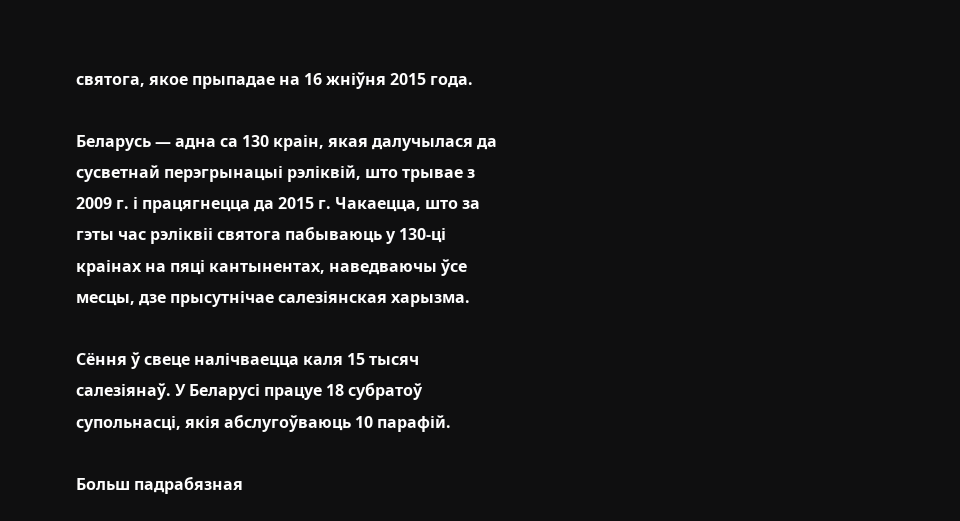святога, якое прыпадае на 16 жніўня 2015 года.

Беларусь — адна са 130 краін, якая далучылася да сусветнай перэгрынацыі рэліквій, што трывае з 2009 г. і працягнецца да 2015 г. Чакаецца, што за гэты час рэліквіі святога пабываюць у 130-ці краінах на пяці кантынентах, наведваючы ўсе месцы, дзе прысутнічае салезіянская харызма.

Сёння ў свеце налічваецца каля 15 тысяч салезіянаў. У Беларусі працуе 18 субратоў супольнасці, якія абслугоўваюць 10 парафій.

Больш падрабязная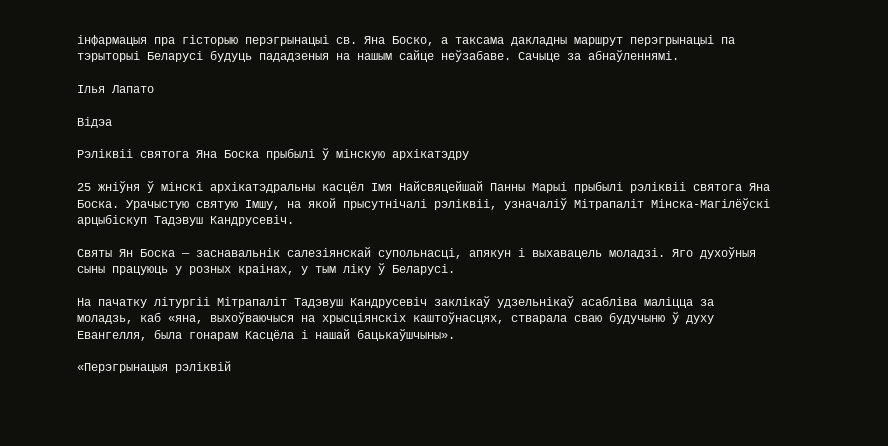інфармацыя пра гісторыю перэгрынацыі св. Яна Боско, а таксама дакладны маршрут перэгрынацыі па тэрыторыі Беларусі будуць пададзеныя на нашым сайце неўзабаве. Сачыце за абнаўленнямі.

Ілья Лапато

Відэа

Рэліквіі святога Яна Боска прыбылі ў мінскую архікатэдру

25 жніўня ў мінскі архікатэдральны касцёл Імя Найсвяцейшай Панны Марыі прыбылі рэліквіі святога Яна Боска. Урачыстую святую Імшу, на якой прысутнічалі рэліквіі, узначаліў Мітрапаліт Мінска-Магілёўскі арцыбіскуп Тадэвуш Кандрусевіч.

Святы Ян Боска — заснавальнік салезіянскай супольнасці, апякун і выхавацель моладзі. Яго духоўныя сыны працуюць у розных краінах, у тым ліку ў Беларусі.

На пачатку літургіі Мітрапаліт Тадэвуш Кандрусевіч заклікаў удзельнікаў асабліва маліцца за моладзь, каб «яна, выхоўваючыся на хрысціянскіх каштоўнасцях, стварала сваю будучыню ў духу Евангелля, была гонарам Касцёла і нашай бацькаўшчыны».

«Перэгрынацыя рэліквій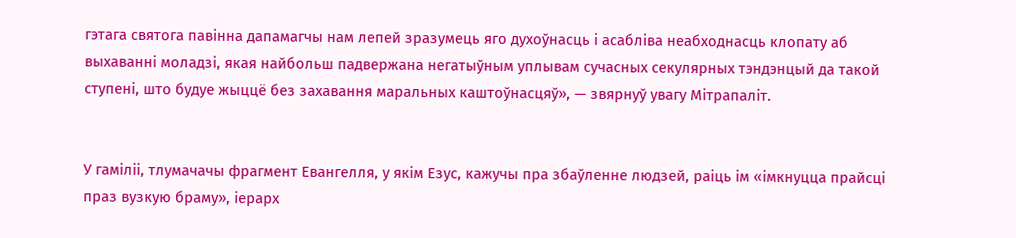гэтага святога павінна дапамагчы нам лепей зразумець яго духоўнасць і асабліва неабходнасць клопату аб выхаванні моладзі, якая найбольш падвержана негатыўным уплывам сучасных секулярных тэндэнцый да такой ступені, што будуе жыццё без захавання маральных каштоўнасцяў», — звярнуў увагу Мітрапаліт.


У гаміліі, тлумачачы фрагмент Евангелля, у якім Езус, кажучы пра збаўленне людзей, раіць ім «імкнуцца прайсці праз вузкую браму», іерарх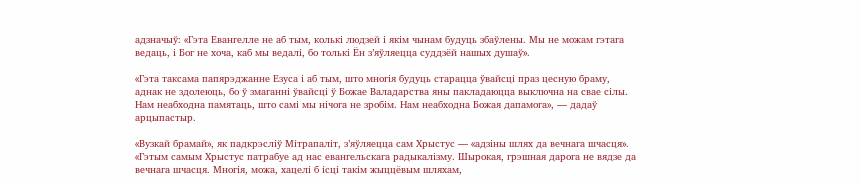адзначыў: «Гэта Евангелле не аб тым, колькі людзей і якім чынам будуць збаўлены. Мы не можам гэтага ведаць, і Бог не хоча, каб мы ведалі, бо толькі Ён з’яўляецца суддзёй нашых душаў».

«Гэта таксама папярэджанне Езуса і аб тым, што многія будуць старацца ўвайсці праз цесную браму, аднак не здолеюць, бо ў змаганні ўвайсці ў Божае Валадарства яны пакладаюцца выключна на свае сілы. Нам неабходна памятаць, што самі мы нічога не зробім. Нам неабходна Божая дапамога», — дадаў арцыпастыр.

«Вузкай брамай», як падкрэсліў Мітрапаліт, з’яўляецца сам Хрыстус — «адзіны шлях да вечнага шчасця». «Гэтым самым Хрыстус патрабуе ад нас евангельскага радыкалізму. Шырокая, грэшная дарога не вядзе да вечнага шчасця. Многія, можа, хацелі б ісці такім жыццёвым шляхам,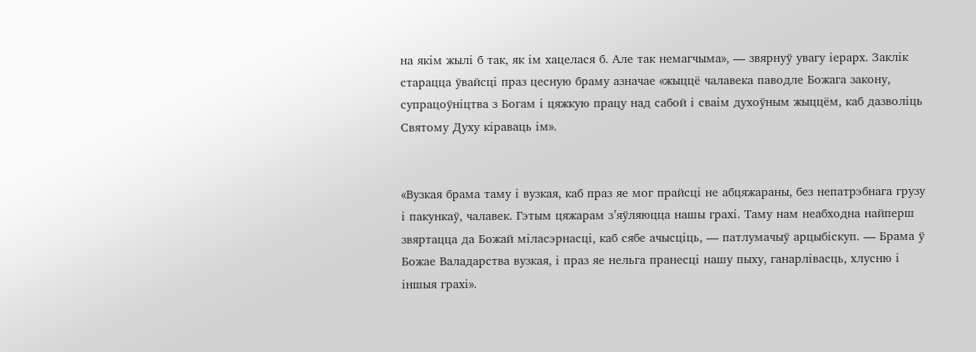на якім жылі б так, як ім хацелася б. Але так немагчыма», — звярнуў увагу іерарх. Заклік старацца ўвайсці праз цесную браму азначае «жыццё чалавека паводле Божага закону, супрацоўніцтва з Богам і цяжкую працу над сабой і сваім духоўным жыццём, каб дазволіць Святому Духу кіраваць ім».


«Вузкая брама таму і вузкая, каб праз яе мог прайсці не абцяжараны, без непатрэбнага грузу і пакункаў, чалавек. Гэтым цяжарам з’яўляюцца нашы грахі. Таму нам неабходна найперш звяртацца да Божай міласэрнасці, каб сябе ачысціць, — патлумачыў арцыбіскуп. — Брама ў Божае Валадарства вузкая, і праз яе нельга пранесці нашу пыху, ганарлівасць, хлусню і іншыя грахі».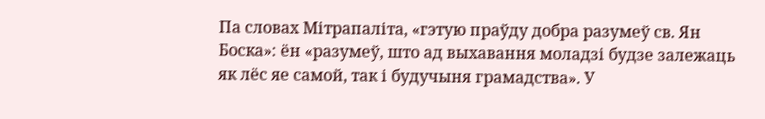Па словах Мітрапаліта, «гэтую праўду добра разумеў св. Ян Боска»: ён «разумеў, што ад выхавання моладзі будзе залежаць як лёс яе самой, так і будучыня грамадства». У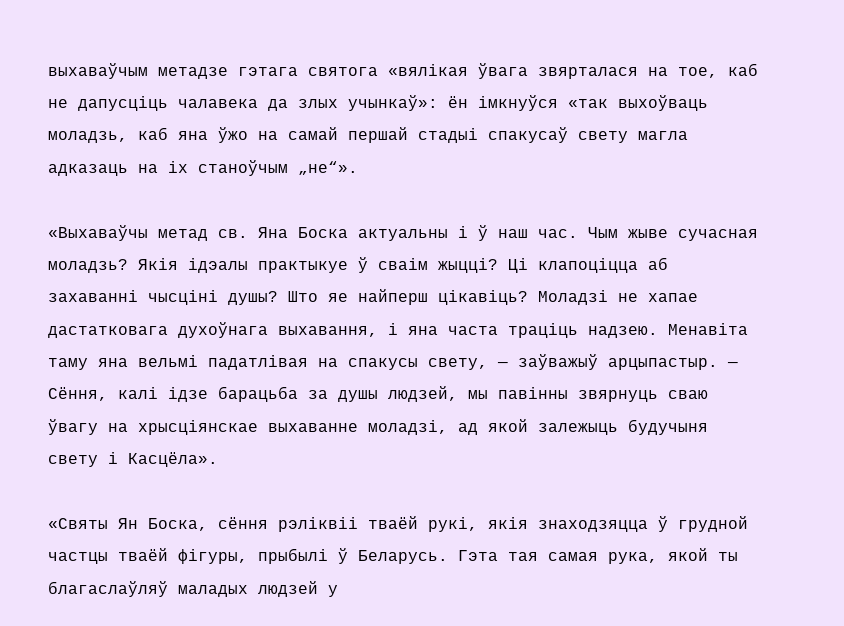выхаваўчым метадзе гэтага святога «вялікая ўвага звярталася на тое, каб не дапусціць чалавека да злых учынкаў»: ён імкнуўся «так выхоўваць моладзь, каб яна ўжо на самай першай стадыі спакусаў свету магла адказаць на іх станоўчым „не“».

«Выхаваўчы метад св. Яна Боска актуальны і ў наш час. Чым жыве сучасная моладзь? Якія ідэалы практыкуе ў сваім жыцці? Ці клапоціцца аб захаванні чысціні душы? Што яе найперш цікавіць? Моладзі не хапае дастатковага духоўнага выхавання, і яна часта траціць надзею. Менавіта таму яна вельмі падатлівая на спакусы свету, — заўважыў арцыпастыр. — Сёння, калі ідзе барацьба за душы людзей, мы павінны звярнуць сваю ўвагу на хрысціянскае выхаванне моладзі, ад якой залежыць будучыня свету і Касцёла».

«Святы Ян Боска, сёння рэліквіі тваёй рукі, якія знаходзяцца ў грудной частцы тваёй фігуры, прыбылі ў Беларусь. Гэта тая самая рука, якой ты благаслаўляў маладых людзей у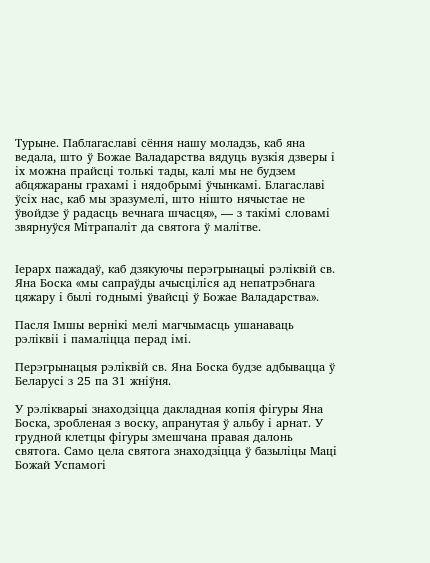Турыне. Паблагаславі сёння нашу моладзь, каб яна ведала, што ў Божае Валадарства вядуць вузкія дзверы і іх можна прайсці толькі тады, калі мы не будзем абцяжараны грахамі і нядобрымі ўчынкамі. Благаславі ўсіх нас, каб мы зразумелі, што нішто нячыстае не ўвойдзе ў радасць вечнага шчасця», — з такімі словамі звярнуўся Мітрапаліт да святога ў малітве.


Іерарх пажадаў, каб дзякуючы перэгрынацыі рэліквій св. Яна Боска «мы сапраўды ачысціліся ад непатрэбнага цяжару і былі годнымі ўвайсці ў Божае Валадарства».

Пасля Імшы вернікі мелі магчымасць ушанаваць рэліквіі і памаліцца перад імі.

Перэгрынацыя рэліквій св. Яна Боска будзе адбывацца ў Беларусі з 25 па 31 жніўня.

У рэлікварыі знаходзіцца дакладная копія фігуры Яна Боска, зробленая з воску, апранутая ў альбу і арнат. У грудной клетцы фігуры змешчана правая далонь святога. Само цела святога знаходзіцца ў базыліцы Маці Божай Успамогі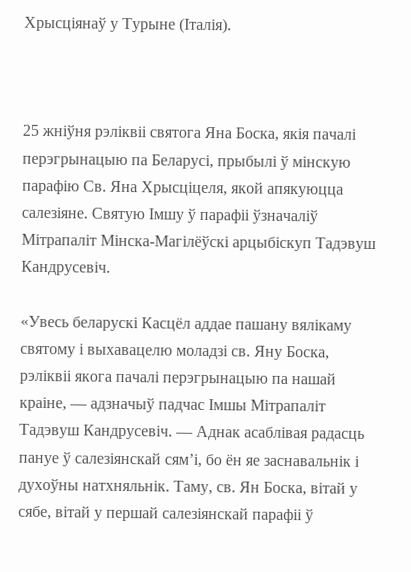Хрысціянаў у Турыне (Італія).



25 жніўня рэліквіі святога Яна Боска, якія пачалі перэгрынацыю па Беларусі, прыбылі ў мінскую парафію Св. Яна Хрысціцеля, якой апякуюцца салезіяне. Святую Імшу ў парафіі ўзначаліў Мітрапаліт Мінска-Магілёўскі арцыбіскуп Тадэвуш Кандрусевіч.

«Увесь беларускі Касцёл аддае пашану вялікаму святому і выхавацелю моладзі св. Яну Боска, рэліквіі якога пачалі перэгрынацыю па нашай краіне, — адзначыў падчас Імшы Мітрапаліт Тадэвуш Кандрусевіч. — Аднак асаблівая радасць пануе ў салезіянскай сям’і, бо ён яе заснавальнік і духоўны натхняльнік. Таму, св. Ян Боска, вітай у сябе, вітай у першай салезіянскай парафіі ў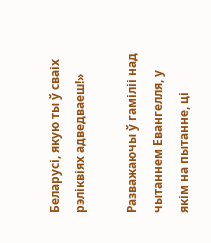Беларусі, якую ты ў сваіх рэліквіях адведваеш!»

Разважаючы ў гаміліі над чытаннем Евангелля, у якім на пытанне, ці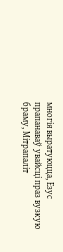многія выратуюцца, Езус прапанаваў увайсці праз вузкую браму, Мітрапаліт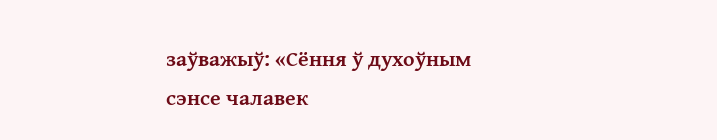заўважыў: «Сёння ў духоўным сэнсе чалавек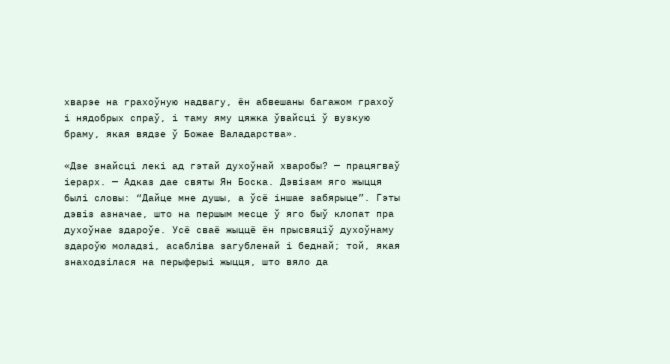хварэе на грахоўную надвагу, ён абвешаны багажом грахоў і нядобрых спраў, і таму яму цяжка ўвайсці ў вузкую браму, якая вядзе ў Божае Валадарства».

«Дзе знайсці лекі ад гэтай духоўнай хваробы? — працягваў іерарх. — Адказ дае святы Ян Боска. Дэвізам яго жыцця былі словы: “Дайце мне душы, а ўсё іншае забярыце”. Гэты дэвіз азначае, што на першым месце ў яго быў клопат пра духоўнае здароўе. Усё сваё жыццё ён прысвяціў духоўнаму здароўю моладзі, асабліва загубленай і беднай; той, якая знаходзілася на перыферыі жыцця, што вяло да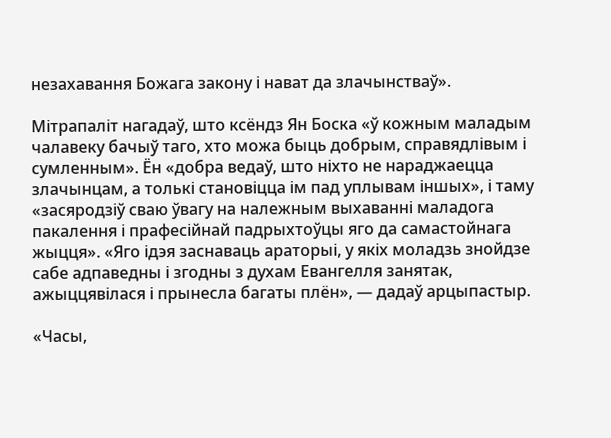незахавання Божага закону і нават да злачынстваў».

Мітрапаліт нагадаў, што ксёндз Ян Боска «ў кожным маладым чалавеку бачыў таго, хто можа быць добрым, справядлівым і сумленным». Ён «добра ведаў, што ніхто не нараджаецца злачынцам, а толькі становіцца ім пад уплывам іншых», і таму «засяродзіў сваю ўвагу на належным выхаванні маладога пакалення і прафесійнай падрыхтоўцы яго да самастойнага жыцця». «Яго ідэя заснаваць араторыі, у якіх моладзь знойдзе сабе адпаведны і згодны з духам Евангелля занятак, ажыццявілася і прынесла багаты плён», — дадаў арцыпастыр.

«Часы,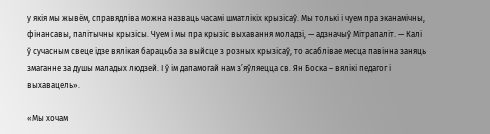у якія мы жывём, справядліва можна назваць часамі шматлікіх крызісаў. Мы толькі і чуем пра эканамічны, фінансавы, палітычны крызісы. Чуем і мы пра крызіс выхавання моладзі, — адзначыў Мітрапаліт. — Калі ў сучасным свеце ідзе вялікая барацьба за выйсце з розных крызісаў, то асаблівае месца павінна заняць змаганне за душы маладых людзей. І ў ім дапамогай нам з’яўляецца св. Ян Боска – вялікі педагог і выхавацель».

«Мы хочам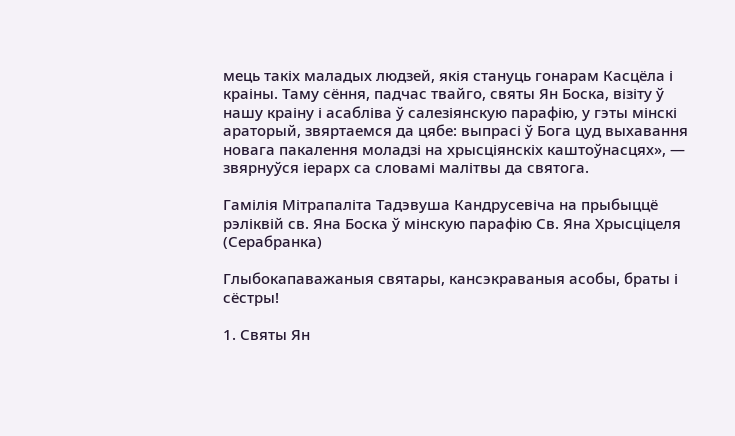мець такіх маладых людзей, якія стануць гонарам Касцёла і краіны. Таму сёння, падчас твайго, святы Ян Боска, візіту ў нашу краіну і асабліва ў салезіянскую парафію, у гэты мінскі араторый, звяртаемся да цябе: выпрасі ў Бога цуд выхавання новага пакалення моладзі на хрысціянскіх каштоўнасцях», — звярнуўся іерарх са словамі малітвы да святога.

Гамілія Мітрапаліта Тадэвуша Кандрусевіча на прыбыццё рэліквій св. Яна Боска ў мінскую парафію Св. Яна Хрысціцеля (Серабранка)

Глыбокапаважаныя святары, кансэкраваныя асобы, браты і сёстры!

1. Святы Ян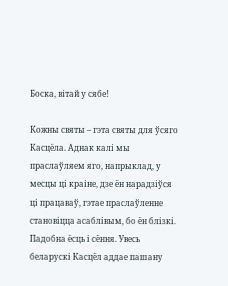Боска, вітай у сябе!

Кожны святы – гэта святы для ўсяго Касцёла. Аднак калі мы праслаўляем яго, напрыклад, у месцы ці краіне, дзе ён нарадзіўся ці працаваў, гэтае праслаўленне становіцца асаблівым, бо ён блізкі. Падобна ёсць і сёння. Увесь беларускі Касцёл аддае пашану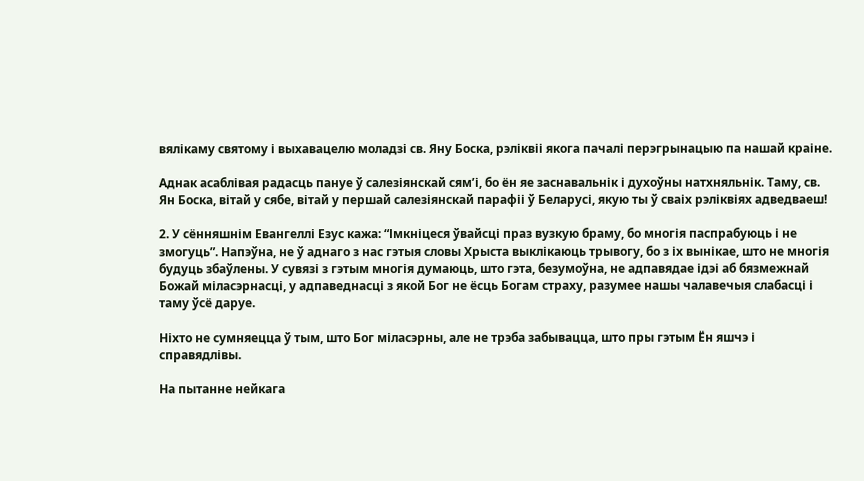вялікаму святому і выхавацелю моладзі св. Яну Боска, рэліквіі якога пачалі перэгрынацыю па нашай краіне.

Аднак асаблівая радасць пануе ў салезіянскай сям’і, бо ён яе заснавальнік і духоўны натхняльнік. Таму, св. Ян Боска, вітай у сябе, вітай у першай салезіянскай парафіі ў Беларусі, якую ты ў сваіх рэліквіях адведваеш!

2. У сённяшнім Евангеллі Езус кажа: “Імкніцеся ўвайсці праз вузкую браму, бо многія паспрабуюць і не змогуць”. Напэўна, не ў аднаго з нас гэтыя словы Хрыста выклікаюць трывогу, бо з іх вынікае, што не многія будуць збаўлены. У сувязі з гэтым многія думаюць, што гэта, безумоўна, не адпавядае ідэі аб бязмежнай Божай міласэрнасці, у адпаведнасці з якой Бог не ёсць Богам страху, разумее нашы чалавечыя слабасці і таму ўсё даруе.

Ніхто не сумняецца ў тым, што Бог міласэрны, але не трэба забывацца, што пры гэтым Ён яшчэ і справядлівы.

На пытанне нейкага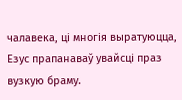чалавека, ці многія выратуюцца, Езус прапанаваў увайсці праз вузкую браму.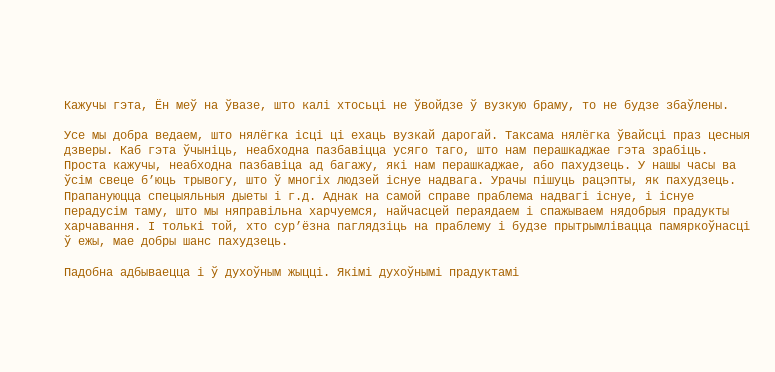Кажучы гэта, Ён меў на ўвазе, што калі хтосьці не ўвойдзе ў вузкую браму, то не будзе збаўлены.

Усе мы добра ведаем, што нялёгка ісці ці ехаць вузкай дарогай. Таксама нялёгка ўвайсці праз цесныя дзверы. Каб гэта ўчыніць, неабходна пазбавіцца усяго таго, што нам перашкаджае гэта зрабіць. Проста кажучы, неабходна пазбавіца ад багажу, які нам перашкаджае, або пахудзець. У нашы часы ва ўсім свеце б’юць трывогу, што ў многіх людзей існуе надвага. Урачы пішуць рацэпты, як пахудзець. Прапануюцца спецыяльныя дыеты і г.д. Аднак на самой справе праблема надвагі існуе, і існуе перадусім таму, што мы няправільна харчуемся, найчасцей пераядаем і спажываем нядобрыя прадукты харчавання. І толькі той, хто сур’ёзна паглядзіць на праблему і будзе прытрымлівацца памяркоўнасці ў ежы, мае добры шанс пахудзець.

Падобна адбываецца і ў духоўным жыцці. Якімі духоўнымі прадуктамі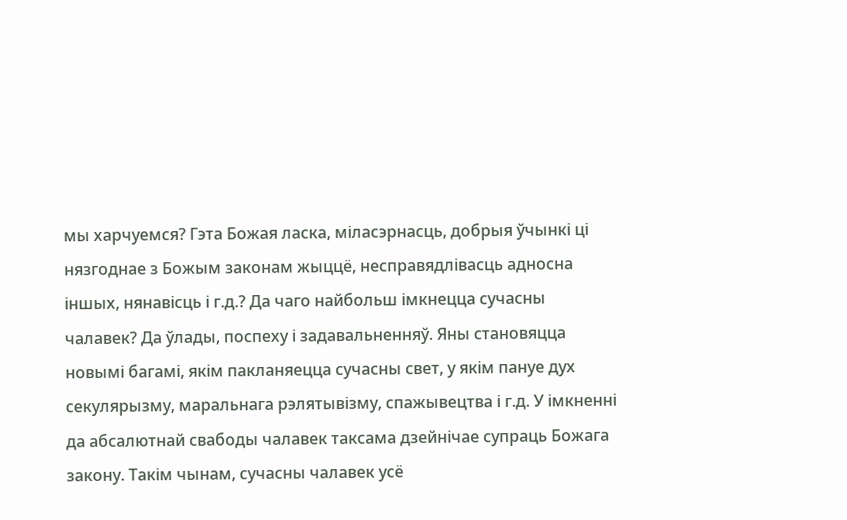мы харчуемся? Гэта Божая ласка, міласэрнасць, добрыя ўчынкі ці нязгоднае з Божым законам жыццё, несправядлівасць адносна іншых, нянавісць і г.д.? Да чаго найбольш імкнецца сучасны чалавек? Да ўлады, поспеху і задавальненняў. Яны становяцца новымі багамі, якім пакланяецца сучасны свет, у якім пануе дух секулярызму, маральнага рэлятывізму, спажывецтва і г.д. У імкненні да абсалютнай свабоды чалавек таксама дзейнічае супраць Божага закону. Такім чынам, сучасны чалавек усё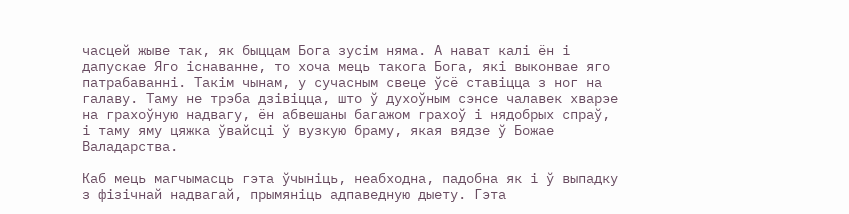часцей жыве так, як быццам Бога зусім няма. А нават калі ён і дапускае Яго існаванне, то хоча мець такога Бога, які выконвае яго патрабаванні. Такім чынам, у сучасным свеце ўсё ставіцца з ног на галаву. Таму не трэба дзівіцца, што ў духоўным сэнсе чалавек хварэе на грахоўную надвагу, ён абвешаны багажом грахоў і нядобрых спраў, і таму яму цяжка ўвайсці ў вузкую браму, якая вядзе ў Божае Валадарства.

Каб мець магчымасць гэта ўчыніць, неабходна, падобна як і ў выпадку з фізічнай надвагай, прымяніць адпаведную дыету. Гэта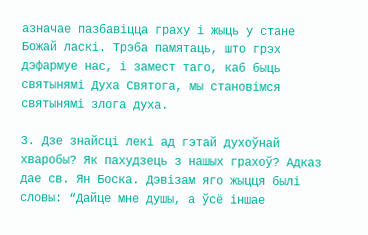азначае пазбавіцца граху і жыць у стане Божай ласкі. Трэба памятаць, што грэх дэфармуе нас, і замест таго, каб быць святынямі Духа Святога, мы становімся святынямі злога духа.

3. Дзе знайсці лекі ад гэтай духоўнай хваробы? Як пахудзець з нашых грахоў? Адказ дае св. Ян Боска. Дэвізам яго жыцця былі словы: “Дайце мне душы, а ўсё іншае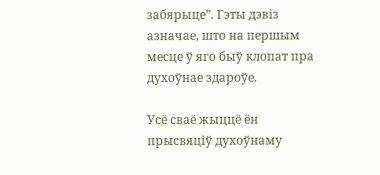забярыце”. Гэты дэвіз азначае, што на першым месце ў яго быў клопат пра духоўнае здароўе.

Усё сваё жыццё ён прысвяціў духоўнаму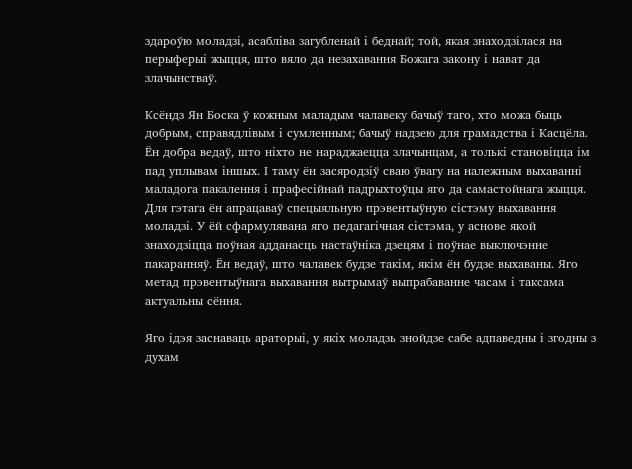здароўю моладзі, асабліва загубленай і беднай; той, якая знаходзілася на перыферыі жыцця, што вяло да незахавання Божага закону і нават да злачынстваў.

Ксёндз Ян Боска ў кожным маладым чалавеку бачыў таго, хто можа быць добрым, справядлівым і сумленным; бачыў надзею для грамадства і Касцёла. Ён добра ведаў, што ніхто не нараджаецца злачынцам, а толькі становіцца ім пад уплывам іншых. І таму ён засяродзіў сваю ўвагу на належным выхаванні маладога пакалення і прафесійнай падрыхтоўцы яго да самастойнага жыцця. Для гэтага ён апрацаваў спецыяльную прэвентыўную сістэму выхавання моладзі. У ёй сфармулявана яго педагагічная сістэма, у аснове якой знаходзіцца поўная адданасць настаўніка дзецям і поўнае выключэнне пакаранняў. Ён ведаў, што чалавек будзе такім, якім ён будзе выхаваны. Яго метад прэвентыўнага выхавання вытрымаў выпрабаванне часам і таксама актуальны сёння.

Яго ідэя заснаваць араторыі, у якіх моладзь знойдзе сабе адпаведны і згодны з духам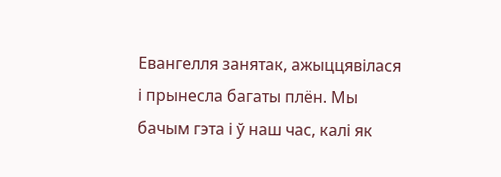Евангелля занятак, ажыццявілася і прынесла багаты плён. Мы бачым гэта і ў наш час, калі як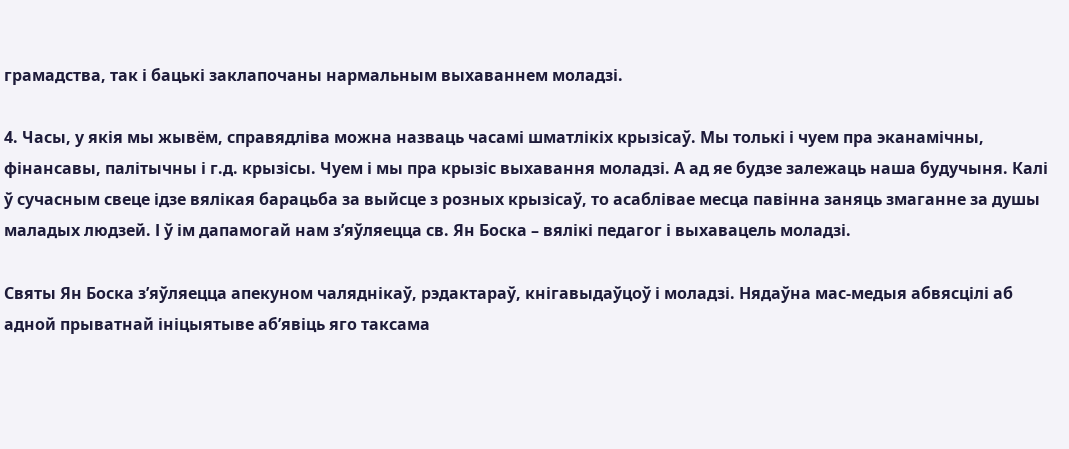грамадства, так і бацькі заклапочаны нармальным выхаваннем моладзі.

4. Часы, у якія мы жывём, справядліва можна назваць часамі шматлікіх крызісаў. Мы толькі і чуем пра эканамічны, фінансавы, палітычны і г.д. крызісы. Чуем і мы пра крызіс выхавання моладзі. А ад яе будзе залежаць наша будучыня. Калі ў сучасным свеце ідзе вялікая барацьба за выйсце з розных крызісаў, то асаблівае месца павінна заняць змаганне за душы маладых людзей. І ў ім дапамогай нам з’яўляецца св. Ян Боска – вялікі педагог і выхавацель моладзі.

Святы Ян Боска з’яўляецца апекуном чаляднікаў, рэдактараў, кнігавыдаўцоў і моладзі. Нядаўна мас-медыя абвясцілі аб адной прыватнай ініцыятыве аб’явіць яго таксама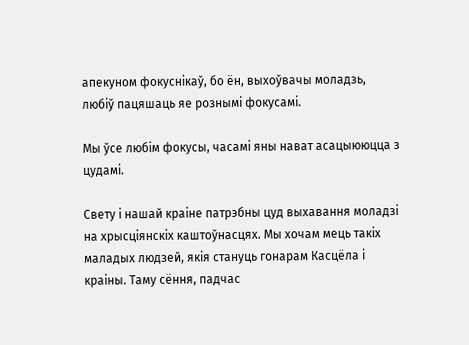апекуном фокуснікаў, бо ён, выхоўвачы моладзь, любіў пацяшаць яе рознымі фокусамі.

Мы ўсе любім фокусы, часамі яны нават асацыююцца з цудамі.

Свету і нашай краіне патрэбны цуд выхавання моладзі на хрысціянскіх каштоўнасцях. Мы хочам мець такіх маладых людзей, якія стануць гонарам Касцёла і краіны. Таму сёння, падчас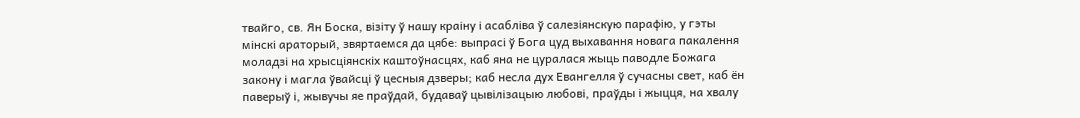твайго, св. Ян Боска, візіту ў нашу краіну і асабліва ў салезіянскую парафію, у гэты мінскі араторый, звяртаемся да цябе: выпрасі ў Бога цуд выхавання новага пакалення моладзі на хрысціянскіх каштоўнасцях, каб яна не цуралася жыць паводле Божага закону і магла ўвайсці ў цесныя дзверы; каб несла дух Евангелля ў сучасны свет, каб ён паверыў і, жывучы яе праўдай, будаваў цывілізацыю любові, праўды і жыцця, на хвалу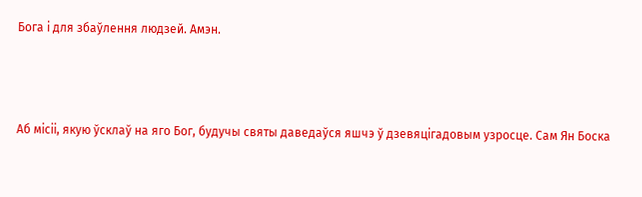Бога і для збаўлення людзей. Амэн.



Аб місіі, якую ўсклаў на яго Бог, будучы святы даведаўся яшчэ ў дзевяцігадовым узросце. Сам Ян Боска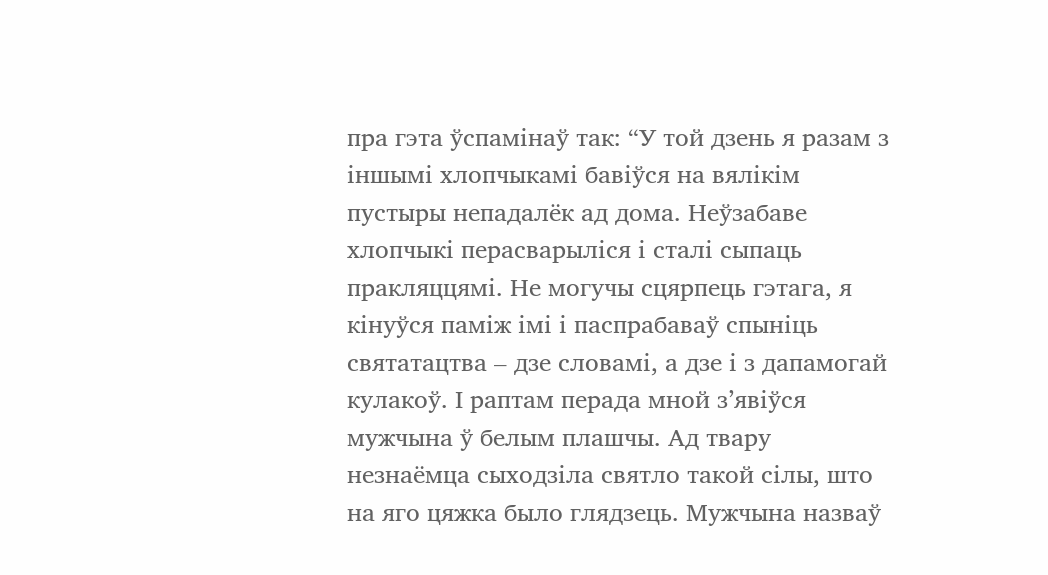пра гэта ўспамінаў так: “У той дзень я разам з іншымі хлопчыкамі бавіўся на вялікім пустыры непадалёк ад дома. Неўзабаве хлопчыкі перасварыліся і сталі сыпаць пракляццямі. Не могучы сцярпець гэтага, я кінуўся паміж імі і паспрабаваў спыніць святатацтва – дзе словамі, а дзе і з дапамогай кулакоў. І раптам перада мной з’явіўся мужчына ў белым плашчы. Ад твару незнаёмца сыходзіла святло такой сілы, што на яго цяжка было глядзець. Мужчына назваў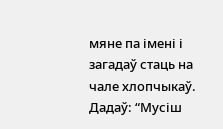мяне па імені і загадаў стаць на чале хлопчыкаў. Дадаў: “Мусіш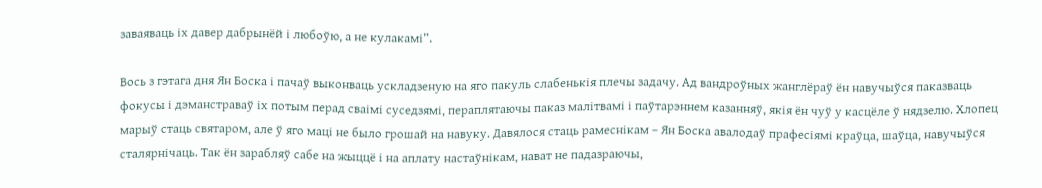заваяваць іх давер дабрынёй і любоўю, а не кулакамі”.

Вось з гэтага дня Ян Боска і пачаў выконваць ускладзеную на яго пакуль слабенькія плечы задачу. Ад вандроўных жанглёраў ён навучыўся паказваць фокусы і дэманстраваў іх потым перад сваімі суседзямі, пераплятаючы паказ малітвамі і паўтарэннем казанняў, якія ён чуў у касцёле ў нядзелю. Хлопец марыў стаць святаром, але ў яго маці не было грошай на навуку. Давялося стаць рамеснікам – Ян Боска авалодаў прафесіямі краўца, шаўца, навучыўся сталярнічаць. Так ён зарабляў сабе на жыццё і на аплату настаўнікам, нават не падазраючы,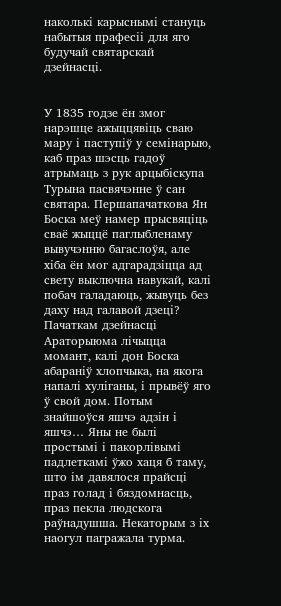наколькі карыснымі стануць набытыя прафесіі для яго будучай святарскай дзейнасці.


У 1835 годзе ён змог нарэшце ажыццявіць сваю мару і паступіў у семінарыю, каб праз шэсць гадоў атрымаць з рук арцыбіскупа Турына пасвячэнне ў сан святара. Першапачаткова Ян Боска меў намер прысвяціць сваё жыццё паглыбленаму вывучэнню багаслоўя, але хіба ён мог адгарадзіцца ад свету выключна навукай, калі побач галадаюць, жывуць без даху над галавой дзеці?
Пачаткам дзейнасці Араторыюма лічыцца момант, калі дон Боска абараніў хлопчыка, на якога напалі хуліганы, і прывёў яго ў свой дом. Потым знайшоўся яшчэ адзін і яшчэ… Яны не былі простымі і пакорлівымі падлеткамі ўжо хаця б таму, што ім давялося прайсці праз голад і бяздомнасць, праз пекла людскога раўнадушша. Некаторым з іх наогул пагражала турма.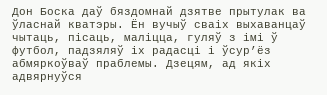Дон Боска даў бяздомнай дзятве прытулак ва ўласнай кватэры. Ён вучыў сваіх выхаванцаў чытаць, пісаць, маліцца, гуляў з імі ў футбол, падзяляў іх радасці і ўсур’ёз абмяркоўваў праблемы. Дзецям, ад якіх адвярнуўся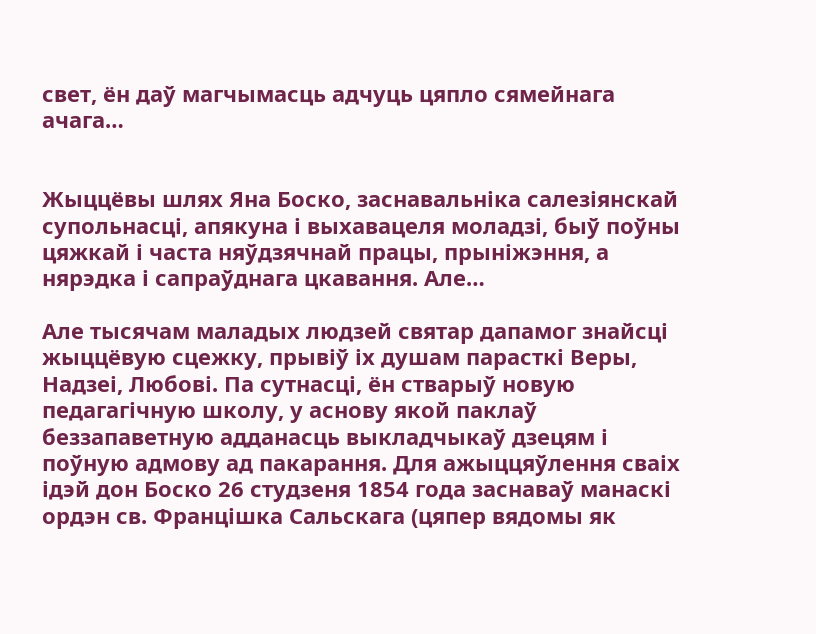свет, ён даў магчымасць адчуць цяпло сямейнага ачага…


Жыццёвы шлях Яна Боско, заснавальніка салезіянскай супольнасці, апякуна і выхавацеля моладзі, быў поўны цяжкай і часта няўдзячнай працы, прыніжэння, а нярэдка і сапраўднага цкавання. Але…

Але тысячам маладых людзей святар дапамог знайсці жыццёвую сцежку, прывіў іх душам парасткі Веры, Надзеі, Любові. Па сутнасці, ён стварыў новую педагагічную школу, у аснову якой паклаў беззапаветную адданасць выкладчыкаў дзецям і поўную адмову ад пакарання. Для ажыццяўлення сваіх ідэй дон Боско 26 студзеня 1854 года заснаваў манаскі ордэн св. Францішка Сальскага (цяпер вядомы як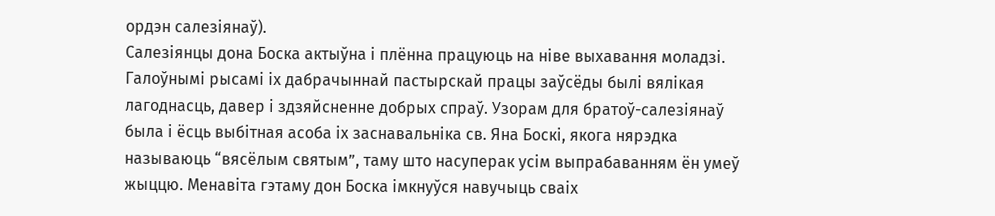ордэн салезіянаў).
Салезіянцы дона Боска актыўна і плённа працуюць на ніве выхавання моладзі. Галоўнымі рысамі іх дабрачыннай пастырскай працы заўсёды былі вялікая лагоднасць, давер і здзяйсненне добрых спраў. Узорам для братоў-салезіянаў была і ёсць выбітная асоба іх заснавальніка св. Яна Боскі, якога нярэдка называюць “вясёлым святым”, таму што насуперак усім выпрабаванням ён умеў жыццю. Менавіта гэтаму дон Боска імкнуўся навучыць сваіх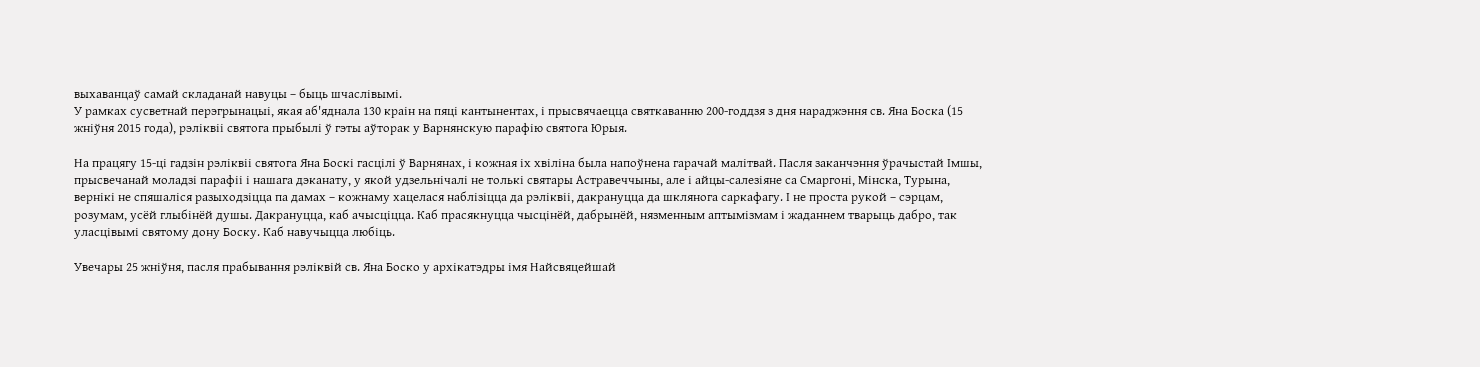выхаванцаў самай складанай навуцы – быць шчаслівымі.
У рамках сусветнай перэгрынацыі, якая аб'яднала 130 краін на пяці кантынентах, і прысвячаецца святкаванню 200-годдзя з дня нараджэння св. Яна Боска (15 жніўня 2015 года), рэліквіі святога прыбылі ў гэты аўторак у Варнянскую парафію святога Юрыя.

На працягу 15-ці гадзін рэліквіі святога Яна Боскі гасцілі ў Варнянах, і кожная іх хвіліна была напоўнена гарачай малітвай. Пасля заканчэння ўрачыстай Імшы, прысвечанай моладзі парафіі і нашага дэканату, у якой удзельнічалі не толькі святары Астравеччыны, але і айцы-салезіяне са Смаргоні, Мінска, Турына, вернікі не спяшаліся разыходзіцца па дамах – кожнаму хацелася наблізіцца да рэліквіі, дакрануцца да шклянога саркафагу. І не проста рукой – сэрцам, розумам, усёй глыбінёй душы. Дакрануцца, каб ачысціцца. Каб прасякнуцца чысцінёй, дабрынёй, нязменным аптымізмам і жаданнем тварыць дабро, так уласцівымі святому дону Боску. Каб навучыцца любіць.

Увечары 25 жніўня, пасля прабывання рэліквій св. Яна Боско у архікатэдры імя Найсвяцейшай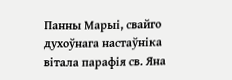Панны Марыі, свайго духоўнага настаўніка вітала парафія св. Яна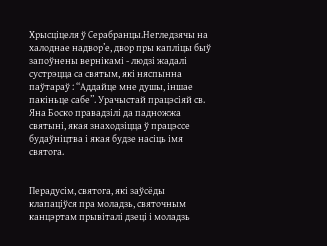Хрысціцеля ў Серабранцы.Негледзячы на халоднае надвор’е, двор пры капліцы быў запоўнены вернікамі - людзі жадалі сустрэцца са святым, які няспынна паўтараў : “Аддайце мне душы, іншае пакіньце сабе”. Урачыстай працэсіяй св. Яна Боско правадзілі да падножжа святыні, якая знаходзіцца ў працэссе будаўніцтва і якая будзе насіць імя святога.


Перадусім, святога, які заўсёды клапаціўся пра моладзь, святочным канцэртам прывіталі дзеці і моладзь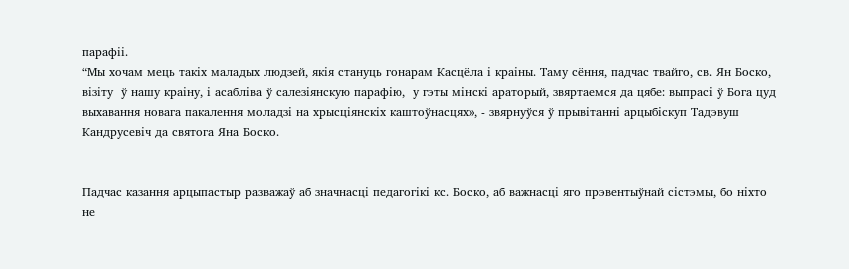парафіі.
“Мы хочам мець такіх маладых людзей, якія стануць гонарам Касцёла і краіны. Таму сёння, падчас твайго, св. Ян Боско, візіту  ў нашу краіну, і асабліва ў салезіянскую парафію,  у гэты мінскі араторый, звяртаемся да цябе: выпрасі ў Бога цуд выхавання новага пакалення моладзі на хрысціянскіх каштоўнасцях», - звярнуўся ў прывітанні арцыбіскуп Тадэвуш Кандрусевіч да святога Яна Боско.


Падчас казання арцыпастыр разважаў аб значнасці педагогікі кс. Боско, аб важнасці яго прэвентыўнай сістэмы, бо ніхто не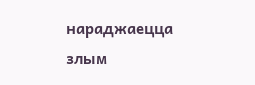нараджаецца злым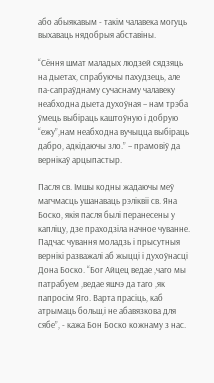або абыякавым - такім чалавека могуць выхаваць нядобрыя абставіны.

“Сёння шмат маладых людзей сядзяць на дыетах, спрабуючы пахудзець, але па-сапраўднаму сучаснаму чалавеку неабходна дыета духоўная – нам трэба ўмець выбіраць каштоўную і добрую “ежу”,нам неабходна вучыцца выбіраць дабро, адкідаючы зло.” – прамовіў да вернікаў арцыпастыр.

Пасля св. Імшы кодны жадаючы меў магчмасць ушанаваць рэліквіі св. Яна Боско, якія пасля былі перанесены у капліцу, дзе праходзіла начное чуванне.
Падчас чування моладзь і прысутныя вернікі разважалі аб жыцці і духоўнасці Дона Боско. “Бог Айцец ведае ,чаго мы патрабуем ,ведае яшчэ да таго ,як папросім Яго. Варта прасіць, каб атрымаць больш,і не абавязкова для сябе”, - кажа Бон Боско кожнаму з нас.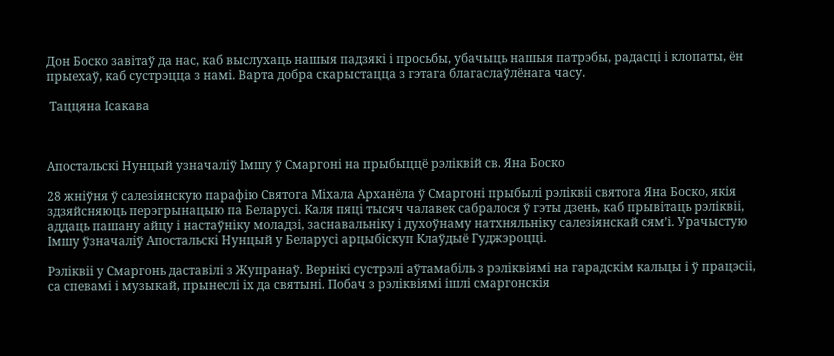Дон Боско завітаў да нас, каб выслухаць нашыя падзякі і просьбы, убачыць нашыя патрэбы, радасці і клопаты, ён прыехаў, каб сустрэцца з намі. Варта добра скарыстацца з гэтага благаслаўлёнага часу.

 Таццяна Ісакава



Апостальскі Нунцый узначаліў Імшу ў Смаргоні на прыбыццё рэліквій св. Яна Боско

28 жніўня ў салезіянскую парафію Святога Міхала Арханёла ў Смаргоні прыбылі рэліквіі святога Яна Боско, якія здзяйсняюць перэгрынацыю па Беларусі. Каля пяці тысяч чалавек сабралося ў гэты дзень, каб прывітаць рэліквіі, аддаць пашану айцу і настаўніку моладзі, заснавальніку і духоўнаму натхняльніку салезіянскай сям’і. Урачыстую Імшу ўзначаліў Апостальскі Нунцый у Беларусі арцыбіскуп Клаўдыё Гуджэроцці.

Рэліквіі у Смаргонь даставілі з Жупранаў. Вернікі сустрэлі аўтамабіль з рэліквіямі на гарадскім кальцы і ў працэсіі, са спевамі і музыкай, прынеслі іх да святыні. Побач з рэліквіямі ішлі смаргонскія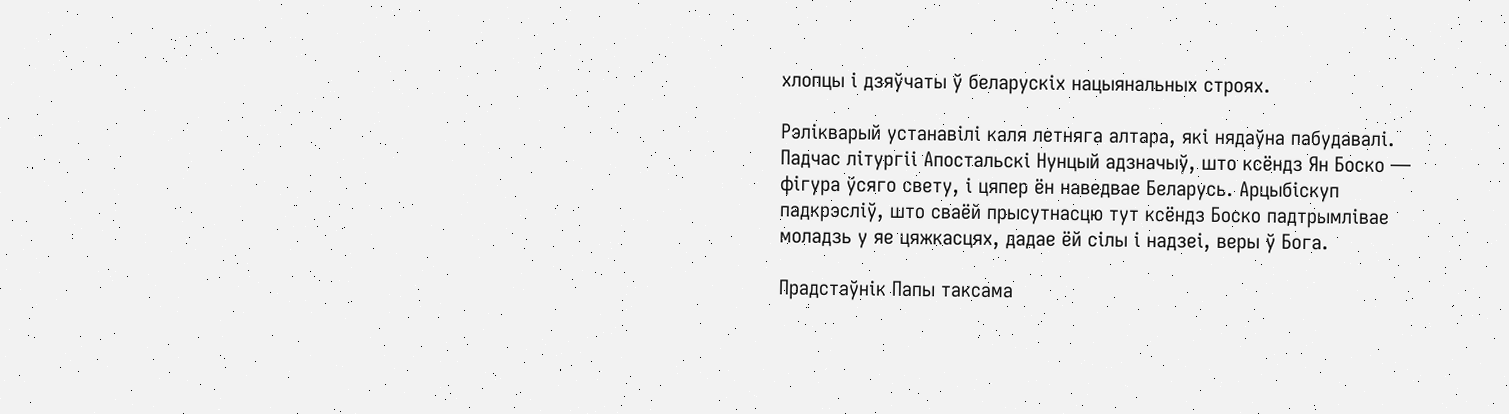хлопцы і дзяўчаты ў беларускіх нацыянальных строях.

Рэлікварый устанавілі каля летняга алтара, які нядаўна пабудавалі. Падчас літургіі Апостальскі Нунцый адзначыў, што ксёндз Ян Боско — фігура ўсяго свету, і цяпер ён наведвае Беларусь. Арцыбіскуп падкрэсліў, што сваёй прысутнасцю тут ксёндз Боско падтрымлівае моладзь у яе цяжкасцях, дадае ёй сілы і надзеі, веры ў Бога.

Прадстаўнік Папы таксама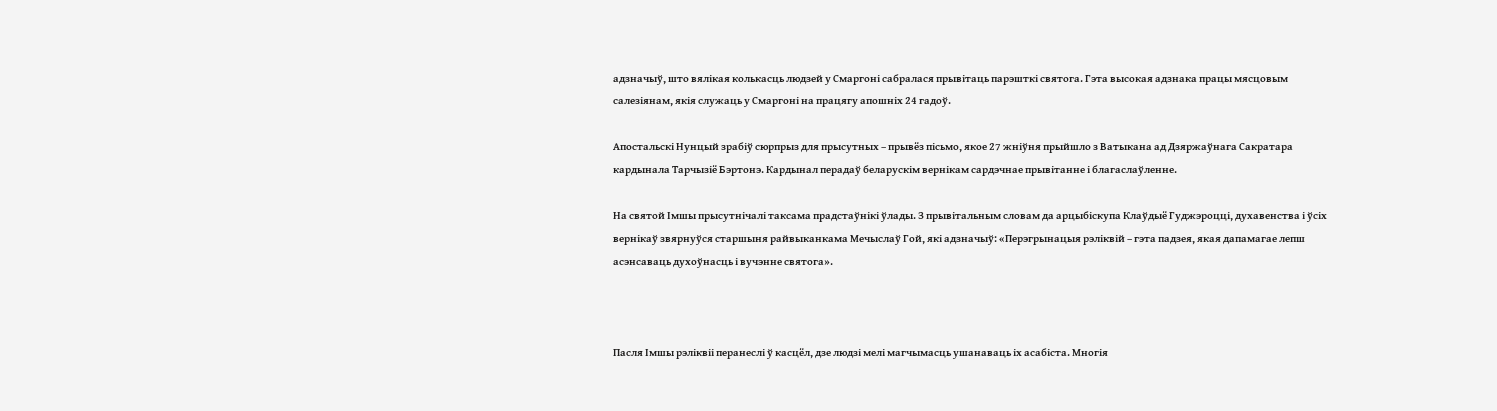адзначыў, што вялікая колькасць людзей у Смаргоні сабралася прывітаць парэшткі святога. Гэта высокая адзнака працы мясцовым салезіянам, якія служаць у Смаргоні на працягу апошніх 24 гадоў.

Апостальскі Нунцый зрабіў сюрпрыз для прысутных – прывёз пісьмо, якое 27 жніўня прыйшло з Ватыкана ад Дзяржаўнага Сакратара кардынала Тарчызіё Бэртонэ. Кардынал перадаў беларускім вернікам сардэчнае прывітанне і благаслаўленне.

На святой Імшы прысутнічалі таксама прадстаўнікі ўлады. З прывітальным словам да арцыбіскупа Клаўдыё Гуджэроцці, духавенства і ўсіх вернікаў звярнуўся старшыня райвыканкама Мечыслаў Гой, які адзначыў: «Перэгрынацыя рэліквій – гэта падзея, якая дапамагае лепш асэнсаваць духоўнасць і вучэнне святога».



Пасля Імшы рэліквіі перанеслі ў касцёл, дзе людзі мелі магчымасць ушанаваць іх асабіста. Многія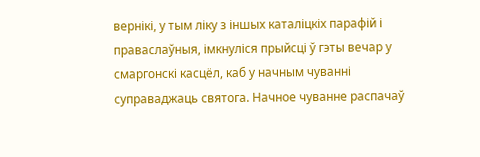вернікі, у тым ліку з іншых каталіцкіх парафій і праваслаўныя, імкнуліся прыйсці ў гэты вечар у смаргонскі касцёл, каб у начным чуванні суправаджаць святога. Начное чуванне распачаў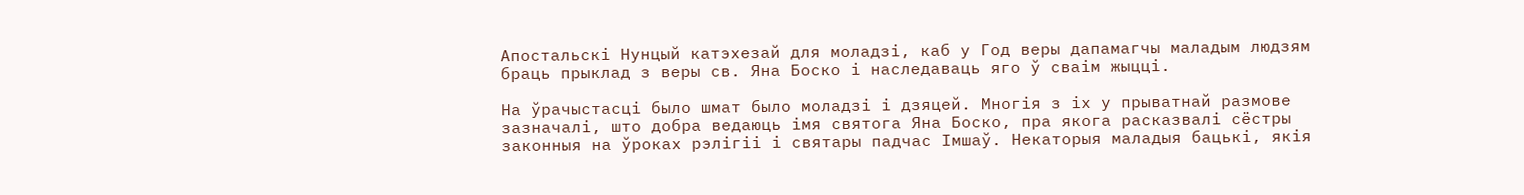Апостальскі Нунцый катэхезай для моладзі, каб у Год веры дапамагчы маладым людзям браць прыклад з веры св. Яна Боско і наследаваць яго ў сваім жыцці.

На ўрачыстасці было шмат было моладзі і дзяцей. Многія з іх у прыватнай размове зазначалі, што добра ведаюць імя святога Яна Боско, пра якога расказвалі сёстры законныя на ўроках рэлігіі і святары падчас Імшаў. Некаторыя маладыя бацькі, якія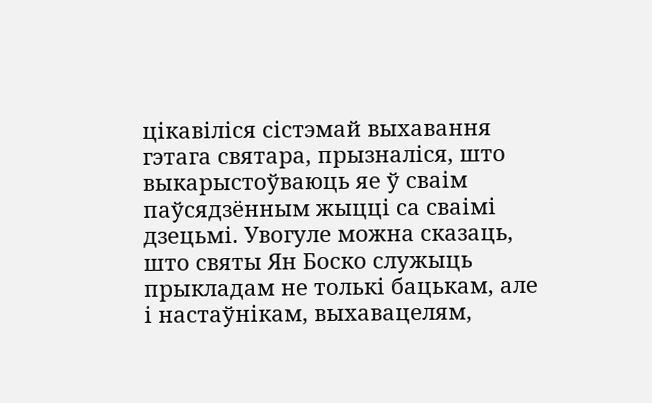цікавіліся сістэмай выхавання гэтага святара, прызналіся, што выкарыстоўваюць яе ў сваім паўсядзённым жыцці са сваімі дзецьмі. Увогуле можна сказаць, што святы Ян Боско служыць прыкладам не толькі бацькам, але і настаўнікам, выхавацелям,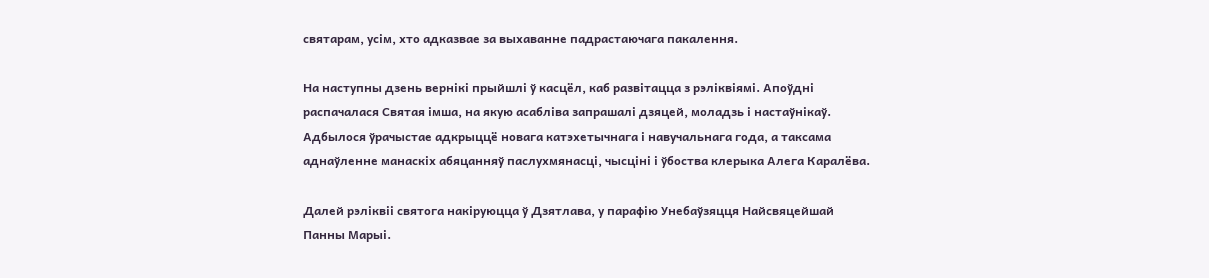святарам, усім, хто адказвае за выхаванне падрастаючага пакалення.

На наступны дзень вернікі прыйшлі ў касцёл, каб развітацца з рэліквіямі. Апоўдні распачалася Святая імша, на якую асабліва запрашалі дзяцей, моладзь і настаўнікаў. Адбылося ўрачыстае адкрыццё новага катэхетычнага і навучальнага года, а таксама аднаўленне манаскіх абяцанняў паслухмянасці, чысціні і ўбоства клерыка Алега Каралёва.

Далей рэліквіі святога накіруюцца ў Дзятлава, у парафію Унебаўзяцця Найсвяцейшай Панны Марыі.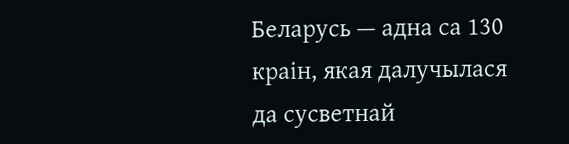Беларусь — адна са 130 краін, якая далучылася да сусветнай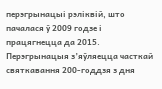перэгрынацыі рэліквій, што пачалася ў 2009 годзе і працягнецца да 2015. Перэгрынацыя з’яўляецца часткай святкавання 200-годдзя з дня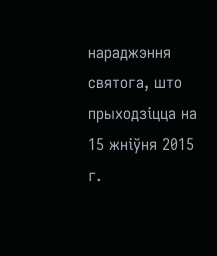нараджэння святога, што прыходзіцца на 15 жніўня 2015 г.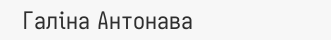Галіна Антонава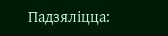Падзяліцца: